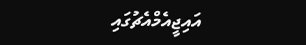އައިޖީއެމްއެޗުގައި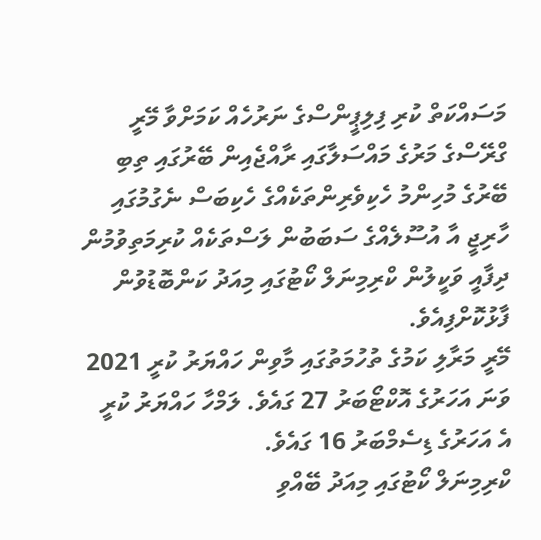މަސައްކަތް ކުރި ފިލިޕީންސްގެ ނަރުހެއް ކަމަށްވާ މޭރީ ގްރޭސްގެ މަރުގެ މައްސަލާގައި ރާއްޖެއިން ބޭރުގައި ތިބި ބޭރުގެ މުހިންމު ހެކިވެރިންތަކެއްގެ ހެކިބަސް ނެގުމުގައި ހާރިޖީ އާ އުސޫލެއްގެ ސަބަބުން ލަސްތަކެއް ކުރިމަތިވުމުން ދިފާއީ ވަކީލުން ކްރިމިނަލް ކޯޓުގައި މިއަދު ކަންބޮޑުވުން ފާޅުކޮށްފިއެވެ.
މޭރީ މަރާލި ކަމުގެ ތުހުމަތުގައި މާވިން ހައްޔަރު ކުރީ 2021 ވަނަ އަހަރުގެ އޮކްޓޯބަރު 27 ގައެވެ. ލަމްހާ ހައްޔަރު ކުރީ އެ އަހަރުގެ ޑިސެމްބަރު 16 ގައެވެ.
ކްރިމިނަލް ކޯޓުގައި މިއަދު ބޭއްވި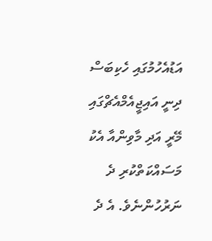އަޑުއެހުމުގައި ހެކިބަސް ދިނީ އައިޖީއެމްއެޗްގައި މޭރީ އަދި މާވިންއާ އެކު މަސައްކަތްކުރި ދެ ނަރުހުންނެވެ. އެ ދެ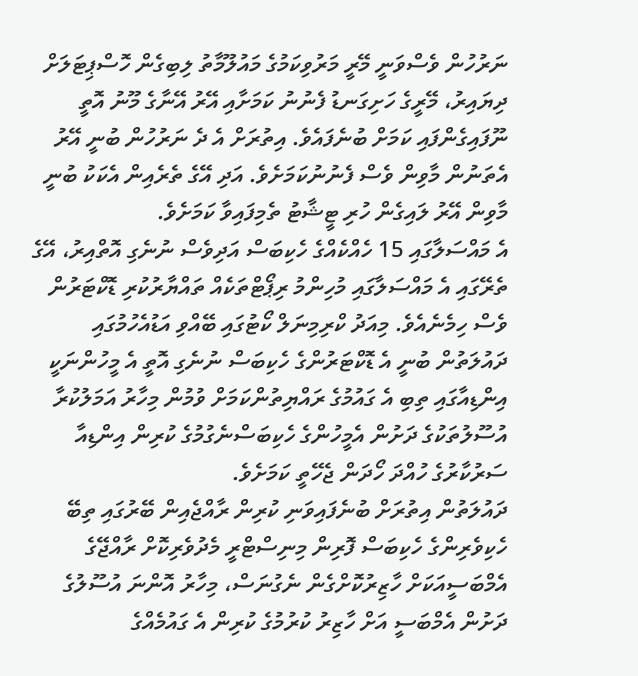ނަރުހުން ވެސްވަނީ މޭރީ މަރުވިކަމުގެ މައުލޫމާތު ލިބިގެން ހޮސްޕިޓަލަށް ދިޔައިރު، މޭރީގެ ހަށިގަނޑު ފެނުނު ކަމަށާއި އޭރު އޭނާގެ މޫނު އޮތީ ނޫފައިގެންފައި ކަމަށް ބުނެފައެވެ. އިތުރަށް އެ ދެ ނަރުހުން ބުނީ އޭރު އެތަނުން މާވިން ވެސް ފެނުނުކަމަށެވެ. އަދި އޭގެ ތެރެއިން އެކަކު ބުނީ މާވިން އޭރު ލައިގެން ހުރި ޓީޝާޓު ތެމިފައިވާ ކަމަށެވެ.
އެ މައްސަލާގައި 15 ހެއްކެއްގެ ހެކިބަސް އަދިވެސް ނުނެގި އޮތްއިރު، އޭގެ ތެރޭގައި އެ މައްސަލާގައި މުހިންމު ރިޕޯޓްތަކެއް ތައްޔާރުކުރި ޑޮކްޓަރުން ވެސް ހިމެނެއެވެ. މިއަދު ކްރިމިނަލް ކޯޓުގައި ބޭއްވި އަޑުއެހުމުގައި ދައުލަތުން ބުނީ އެ ޑޮކްޓަރުންގެ ހެކިބަސް ނުނެގި އޮތީ އެ މީހުންނަކީ އިންޑިއާގައި ތިބި އެ ގައުމުގެ ރައްޔިތުންކަމަށް ވުމުން މިހާރު އަމަލުކުރާ އުސޫލުތަކުގެ ދަށުން އެމީހުންގެ ހެކިބަސްނެގުމުގެ ކުރިން އިންޑިއާ ސަރުކާރުގެ ހުއްދަ ހޯދަން ޖެހޭތީ ކަމަށެވެ.
ދައުލަތުން އިތުރަށް ބުނެފައިވަނި ކުރިން ރާއްޖެއިން ބޭރުގައި ތިބޭ ހެކިވެރިންގެ ހެކިބަސް ފޮރިން މިނިސްޓްރީ މެދުވެރިކޮށް ރާއްޖޭގެ އެމްބަސީއަކަށް ހާޒިރުކޮށްގެން ނެގުނަސް، މިހާރު އޮންނަ އުސޫލުގެ ދަށުން އެމްބަސީ އަށް ހާޒިރު ކުރުމުގެ ކުރިން އެ ގައުމެއްގެ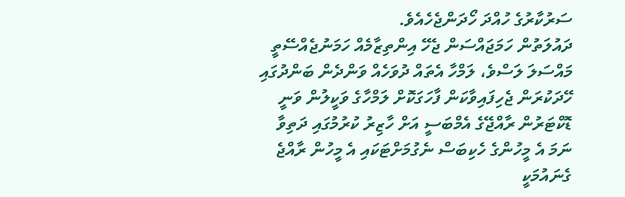ސަރުކާރުގެ ހުއްދަ ހޯދަންޖެހެއެވެ.
ދައުލަތުން ހަމަޖައްސަން ޖެހޭ އިންތިޒާމެއް ހަމަނުޖެއްސޭތީ މައްސަލަ ލަސްވެ، ލަމްހާ އެތައް ދުވަހެއް ވަންދެން ބަންދުގައި ހޭދަކުރަން ޖެހިފައިވާކަން ފާހަގަކޮށް ލަމްހާގެ ވަކީލުން ވަނީ ޑޮކްޓަރުން ރާއްޖޭގެ އެމްބަސީ އަށް ހާޒިރު ކުރުމުގައި ދަތިވާ ނަމަ އެ މީހުންގެ ހެކިބަސް ނެގުމަށްޓަކައި އެ މީހުން ރާއްޖެ ގެނައުމަކީ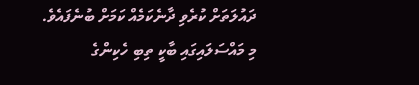ދައުލަތަށް ކުރެވި ދާނެކަމެއް ކަމަށް ބުނެފައެވެ.
މި މައްސަލައިގައި ބާކީ ތިބި ހެކިންގެ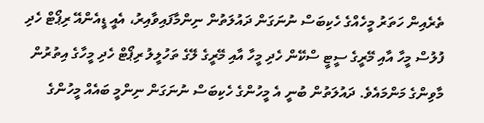ތެރެއިން ހަތަރު މީހެއްގެ ހެކިބަސް ނުނަގަން ދައުލަތުން ނިންމާފައިވާއިރު، އެއީ ޑީއެންއޭ ރިޕޯޓް ހެދި ފުލުސް މީހާ އާއި މޭރީގެ ސީޓީ ސްކޭން ހެދި މީހާ އާއި މޭރީގެ ލޭގެ ތަހުލީލު ރިޕޯޓް ހެދި މީހާގެ އިތުރުން މާވިންގެ މަންމައެވެ. ދައުލަތުން ބުނީ އެ މީހުންގެ ހެކިބަސް ނުނަގަން ނިންމީ ބައެއް މީހުންގެ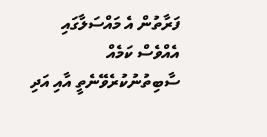ފަރާތުން އެ މައްސަލާގައި އެއްވެސް ކަމެއް ސާބިތުނުކުރެވޭނެތީ އާއި އަދި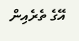އޭގެ ތެރެއިން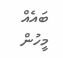ބައެއް މީހުން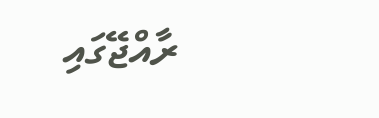ރާއްޖޭގައި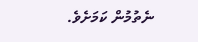ނެތުމުން ކަމަށެވެ.